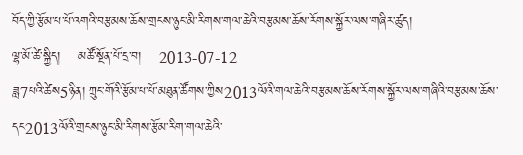བོད་ཀྱི་རྩོམ་པ་པོ་འགའི་བརྩམས་ཆོས་གྲངས་ཉུང་མི་རིགས་གལ་ཆེའི་བརྩམས་ཆོས་རོགས་སྐྱོར་ལས་གཞིར་ཚུད།
ལྷ་མོ་ཚེ་སྐྱིད།    མཚོ་སྔོན་པོ་དྲ་བ།    2013-07-12
ཟླ7པའི་ཚེས5ཉིན། ཀྲུང་གོའི་རྩོམ་པ་པོ་མཐུན་ཚོགས་ཀྱིས2013ལོའི་གལ་ཆེའི་བརྩམས་ཆོས་རོགས་སྐྱོར་ལས་གཞིའི་བརྩམས་ཆོས་དང2013ལོའི་གྲངས་ཉུང་མི་རིགས་རྩོམ་རིག་གལ་ཆེའི་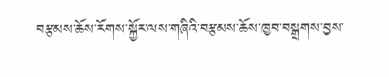བརྩམས་ཆོས་རོགས་སྐྱོར་ལས་གཞིའི་བརྩམས་ཆོས་ཁྱབ་བསྒྲགས་བྱས་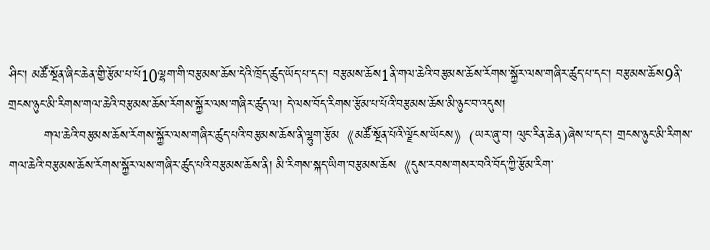ཤིང་། མཚོ་སྔོན་ཞིང་ཆེན་གྱི་རྩོམ་པ་པོ10ལྷག་གི་བརྩམས་ཆོས་དེའི་ཁྲོད་ཚུད་ཡོད་པ་དང་། བརྩམས་ཆོས1ནི་གལ་ཆེའི་བརྩམས་ཆོས་རོགས་སྐྱོར་ལས་གཞིར་ཚུད་པ་དང་། བརྩམས་ཆོས9ནི་གྲངས་ཉུང་མི་རིགས་གལ་ཆེའི་བརྩམས་ཆོས་རོགས་སྐྱོར་ལས་གཞིར་ཚུད་ལ། དེ་ལས་བོད་རིགས་རྩོམ་པ་པོའི་བརྩམས་ཆོས་མི་ཉུང་བ་འདུས།
        གལ་ཆེའི་བརྩམས་ཆོས་རོགས་སྐྱོར་ལས་གཞིར་ཚུད་པའི་བརྩམས་ཆོས་ནི་ལྷུག་རྩོམ《མཚོ་སྔོན་པོའི་ལྗོངས་ཡོངས》(ཡར་ཞུ་བ། ལུང་རིན་ཆེན)ཞེས་པ་དང་། གྲངས་ཉུང་མི་རིགས་གལ་ཆེའི་བརྩམས་ཆོས་རོགས་སྐྱོར་ལས་གཞིར་ཚུད་པའི་བརྩམས་ཆོས་ནི། མི་རིགས་སྐད་ཡིག་བརྩམས་ཆོས《དུས་རབས་གསར་བའི་བོད་ཀྱི་རྩོམ་རིག་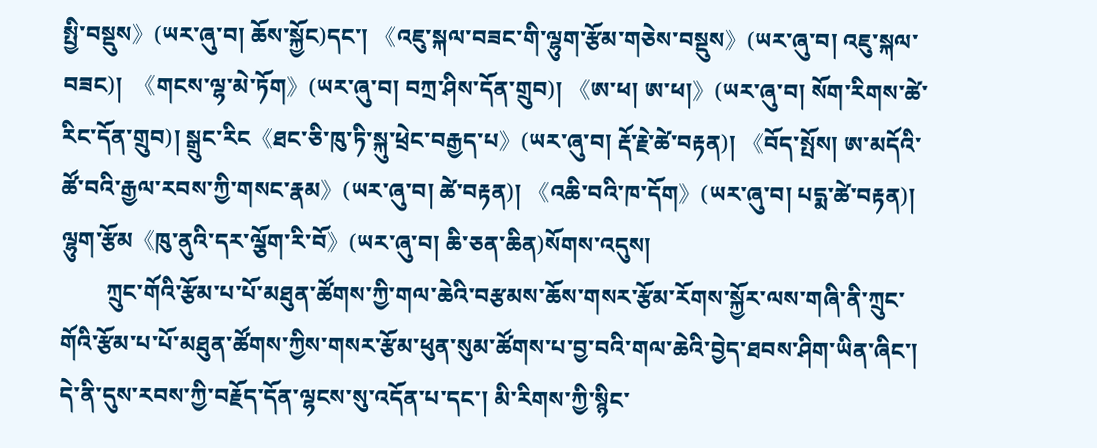སྤྱི་བསྡུས》(ཡར་ཞུ་བ། ཆོས་སྐྱོང)དང་། 《འཇུ་སྐལ་བཟང་གི་ལྷུག་རྩོམ་གཅེས་བསྡུས》(ཡར་ཞུ་བ། འཇུ་སྐལ་བཟང)།  《གངས་ལྷ་མེ་ཏོག》(ཡར་ཞུ་བ། བཀྲ་ཤིས་དོན་གྲུབ)། 《ཨ་ཕ། ཨ་ཕ།》(ཡར་ཞུ་བ། སོག་རིགས་ཚེ་རིང་དོན་གྲུབ)། སྒྲུང་རིང《ཐང་ཅི་ཁུ་ཏི་སྐུ་ཕྲེང་བརྒྱད་པ》(ཡར་ཞུ་བ། རྡོ་རྗེ་ཚེ་བརྟན)། 《བོད་སྤོས། ཨ་མདོའི་ཚོ་བའི་རྒྱལ་རབས་ཀྱི་གསང་རྣམ》(ཡར་ཞུ་བ། ཚེ་བརྟན)། 《འཆི་བའི་ཁ་དོག》(ཡར་ཞུ་བ། པདྨ་ཚེ་བརྟན)། ལྷུག་རྩོམ《ཁུ་ནུའི་དར་ལྕོག་རི་བོ》(ཡར་ཞུ་བ། ཆི་ཅན་ཆིན)སོགས་འདུས།
        ཀྲུང་གོའི་རྩོམ་པ་པོ་མཐུན་ཚོགས་ཀྱི་གལ་ཆེའི་བརྩམས་ཆོས་གསར་རྩོམ་རོགས་སྐྱོར་ལས་གཞི་ནི་ཀྲུང་གོའི་རྩོམ་པ་པོ་མཐུན་ཚོགས་ཀྱིས་གསར་རྩོམ་ཕུན་སུམ་ཚོགས་པ་བྱ་བའི་གལ་ཆེའི་བྱེད་ཐབས་ཤིག་ཡིན་ཞིང་། དེ་ནི་དུས་རབས་ཀྱི་བརྗོད་དོན་ལྷངས་སུ་འདོན་པ་དང་། མི་རིགས་ཀྱི་སྙིང་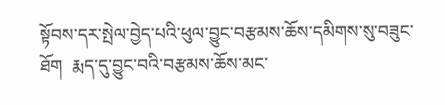སྟོབས་དར་སྤེལ་བྱེད་པའི་ཕུལ་བྱུང་བརྩམས་ཆོས་དམིགས་སུ་བཟུང་ཐོག  རྨད་དུ་བྱུང་བའི་བརྩམས་ཆོས་མང་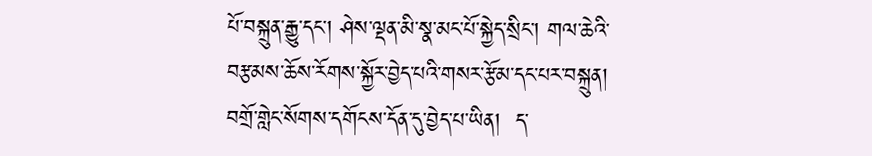པོ་བསྐྲུན་རྒྱུ་དང་། ཤེས་ལྡན་མི་སྣ་མང་པོ་སྐྱེད་སྲིང་། གལ་ཆེའི་བརྩམས་ཆོས་རོགས་སྐྱོར་བྱེད་པའི་གསར་རྩོམ་དང་པར་བསྐྲུན། བགྲོ་གླེང་སོགས་དགོངས་དོན་དུ་བྱེད་པ་ཡིན།  ད་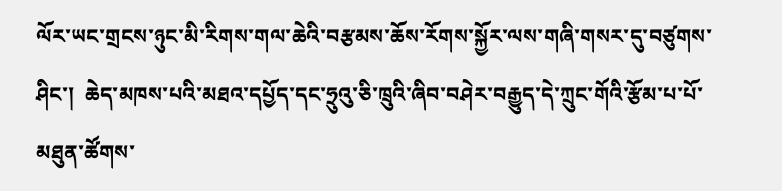ལོར་ཡང་གྲངས་ཉུང་མི་རིགས་གལ་ཆེའི་བརྩམས་ཆོས་རོགས་སྐྱོར་ལས་གཞི་གསར་དུ་བཙུགས་ཤིང་།  ཆེད་མཁས་པའི་མཐའ་དཔྱོད་དང་ཧྲུའུ་ཅི་ཁྲུའི་ཞིབ་བཤེར་བརྒྱུད་དེ་ཀྲུང་གོའི་རྩོམ་པ་པོ་མཐུན་ཚོགས་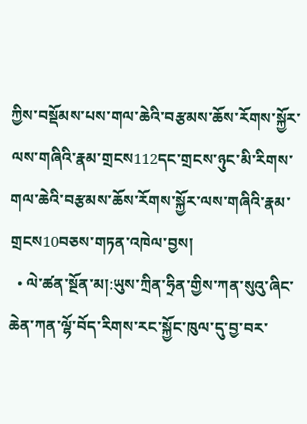ཀྱིས་བསྡོམས་པས་གལ་ཆེའི་བརྩམས་ཆོས་རོགས་སྐྱོར་ལས་གཞིའི་རྣམ་གྲངས112དང་གྲངས་ཉུང་མི་རིགས་གལ་ཆེའི་བརྩམས་ཆོས་རོགས་སྐྱོར་ལས་གཞིའི་རྣམ་གྲངས10བཅས་གཏན་འཁེལ་བྱས།
  • ལེ་ཚན་སྔོན་མ།:ཡུས་ཀྲིན་ཧྲིན་གྱིས་ཀན་སུའུ་ཞིང་ཆེན་ཀན་ལྷོ་བོད་རིགས་རང་སྐྱོང་ཁུལ་དུ་བྱ་བར་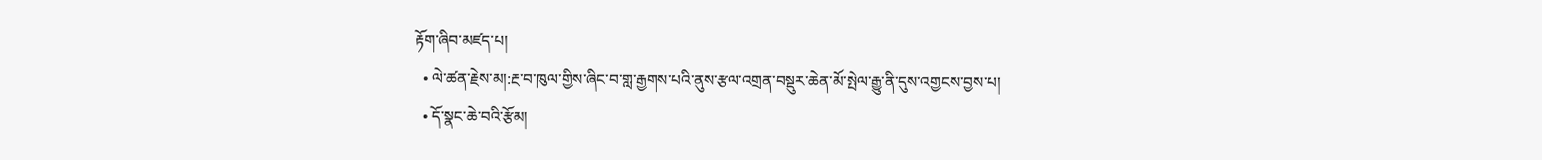རྟོག་ཞིབ་མཛད་པ།
  • ལེ་ཚན་རྗེས་མ།:རྔ་བ་ཁུལ་གྱིས་ཞིང་བ་གླ་རྒྱགས་པའི་ནུས་རྩལ་འགྲན་བསྡུར་ཆེན་མོ་སྤེལ་རྒྱུ་ནི་དུས་འགྱངས་བྱས་པ།
  • དོ་སྣང་ཆེ་བའི་རྩོམ།